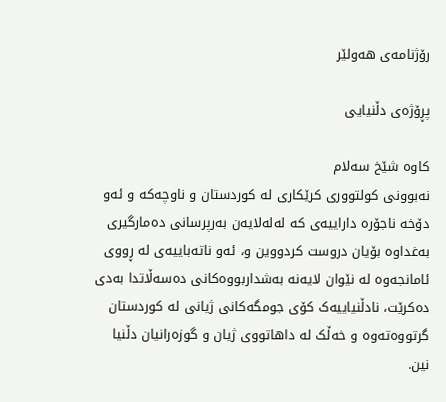رۆژنامەی ھەولێر

پڕۆژەی دڵنیایی

کاوە شێخ سەلام
نەبوونی کولتووری کرێکاری لە کوردستان و ناوچەکە و ئەو دۆخە ناجۆرە داراییەی کە لەلەلایەن بەرپرسانی دەمارگیری بەغداوە بۆیان دروست کردووین و، ئەو ناتەباییەی لە ڕووی ئامانجەوە لە نێوان لایەنە بەشداربووەکانی دەسەڵاتدا بەدی دەکرێت، نادڵنیاییەک کۆی جومگەکانی ژیانی لە کوردستان گرتووەتەوە و خەڵک لە داهاتووی ژیان و گوزەرانیان دڵنیا نین.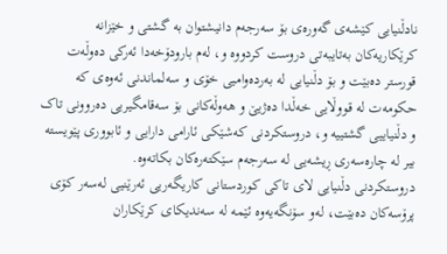نادڵنیایی کێشەی گەورەی بۆ سەرجەم دانیشتوان بە گشتی و خێزانە کرێکاریەکان بەتایبەتی دروست کردووە و، لەم بارودۆخەدا ئەرکی دەوڵەت قورستر دەبێت و بۆ دڵنیایی لە بەردەوامیی خۆی و سەلماندنی ئەوەی کە حكومەت لە قووڵایی خەڵدا دەژیێ و هەوڵەکانی بۆ سەقامگیریی دەروونی تاک و دڵنیاییی گشتییە و، دروستکردنی کەشێکی ئارامی دارایی و ئابووری پێویستە بیر لە چارەسەری ڕیشەیی لە سەرجەم سێکتەرەکان بکاتەوە.
دروستکردنی دڵنیایی لای تاکی کوردستانی کاریگەریی ئەرێنیی لەسەر کۆی پرۆسەکان دەبێت، لەو سۆنگەیەوە ئێمە لە سەندیکای کرێکاران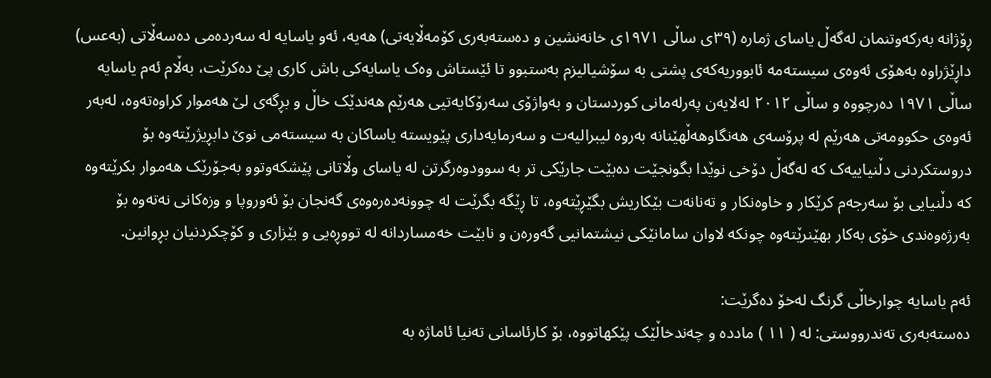ڕۆژانە بەرکەوتنمان لەگەڵ یاسای ژمارە (٣٩ی ساڵی ١٩٧١ی خانەنشین و دەستەبەری کۆمەڵایەتی) هەیە، ئەو یاسایە لە سەردەمی دەسەڵاتی (بەعس) داڕێژراوە بەهۆی ئەوەی سیستەمە ئابووریەکەی پشتی بە سۆشیالیزم بەستبوو تا ئێستاش وەک یاسایەکی باش کاری پێ دەکرێت، بەڵام ئەم یاسایە ساڵی ١٩٧١ دەرچووە و ساڵی ٢٠١٢ لەلایەن پەرلەمانی کوردستان و بەواژۆی سەرۆکایەتیی هەرێم هەندێک خاڵ و بڕگەی لێ هەموار کراوەتەوە، لەبەر ئەوەی حکوومەتی هەرێم لە پرۆسەی هەنگاوهەڵهێنانە بەروە لیبرالیەت و سەرمایەداری پێویستە یاساکان بە سیستەمی نوێ دابڕیژرێتەوە بۆ دروستکردنی دڵنیاییەک کە لەگەڵ دۆخی نوێدا بگونجێت دەبێت جارێکی تر بە سوودوەرگرتن لە یاسای وڵاتانی پێشکەوتوو بەجۆرێک هەموار بکرێتەوە کە دڵنیایی بۆ سەرجەم کرێکار و خاوەنکار و تەنانەت بێکاریش بگێڕێتەوە، تا ڕێگە بگرێت لە چوونەدەرەوەی گەنجان بۆ ئەوروپا و وزەکانی نەتەوە بۆ بەرژەوەندی خۆی بەکار بهێنرێتەوە چونکە لاوان سامانێکی نیشتمانیی گەورەن و نابێت خەمساردانە لە تووڕەیی و بێزاری و کۆچکردنیان بڕوانین.

ئەم یاسایە چوارخاڵی گرنگ لەخۆ دەگرێت:
دەستەبەری تەندرووستی: لە ( ١١ ) ماددە و چەندخاڵێک پێکهاتووە، بۆ کارئاسانی تەنیا ئاماژە بە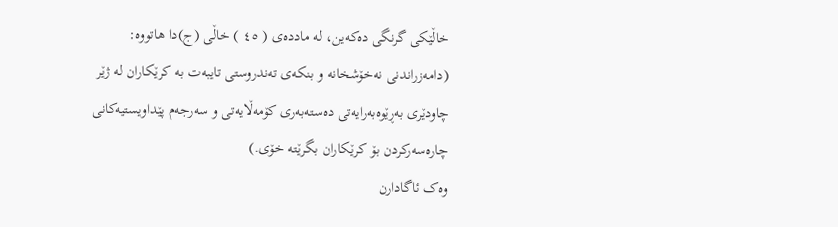خاڵێکی گرنگی دەکەین، لە ماددەی ( ٤٥ ) خاڵی (ج)دا هاتووە:
(دامەزراندنی نەخۆشخانە و بنکەی تەندروستی تایبەت بە کرێکاران لە ژێر چاودێری بەڕێوەبەرایەتی دەستەبەری کۆمەڵایەتی و سەرجەم پێداویستیەکانی چارەسەرکردن بۆ کرێکاران بگرێتە خۆی.)
وەک ئاگادارن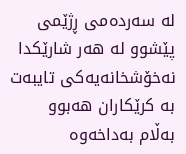لە سەردەمی ڕژێمی پێشوو لە هەر شارێکدا نەخۆشخانەیەکی تایبەت بە کرێکاران هەبوو بەڵام بەداخەوە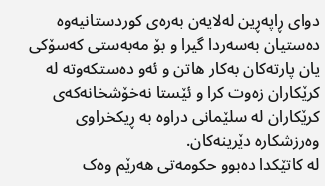دوای ڕاپەڕین لەلایەن بەرەی کوردستانیەوە دەستیان بەسەردا گیرا و بۆ مەبەستی کەسۆکی یان پارتەکان بەکار هاتن و ئەو دەستکەوتە لە کرێکاران زەوت کرا و ئێستا نەخۆشخانەکەی کرێکاران لە سلێمانی دراوە بە ڕیکخراوی وەرزشکارە دێرینەکان.
لە کاتێکدا دەبوو حكومەتی هەرێم وەک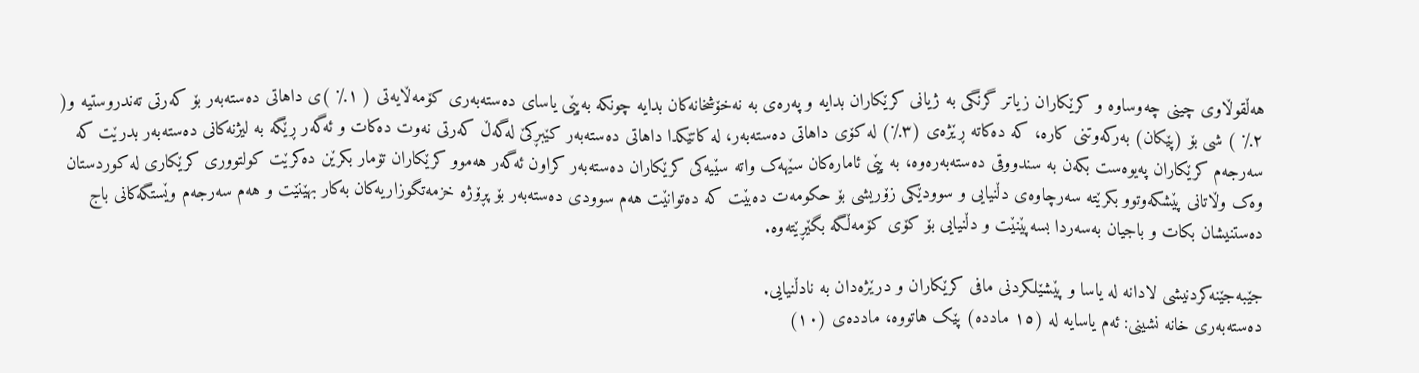هەڵقوڵاوی چینی چەوساوە و کرێکاران زیاتر گرنگی بە ژیانی کرێکاران بدایە و پەرەی بە نەخۆشخانەکان بدایە چونکە بەپێی یاسای دەستەبەری کۆمەڵایەتی ( ١٪ )ی داهاتی دەستەبەر بۆ کەرتی تەندروستیە و( ٢٪ ) شی بۆ (پێکان) بەرکەوتنی کارە، کە دەکاتە ڕێژەی (٣٪) لە کۆی داهاتی دەستەبەر، لە کاتێکدا داهاتی دەستەبەر کێبڕکێ لەگەڵ کەرتی نەوت دەکات و ئەگەر ڕێگە بە لیژنەکانی دەستەبەر بدرێت کە سەرجەم کرێکاران پەیوەست بکەن بە سندووقی دەستەبەرەوە، بە پێی ئامارەکان سێهەک واتە سێیەکی کرێکاران دەستەبەر کراون ئەگەر هەموو کرێکاران تۆمار بکرێن دەکرێت کولتووری کرێکاری لە کوردستان وەک وڵاتانی پێشکەوتوو بکرێتە سەرچاوەی دڵنیایی و سوودێکی زۆریشی بۆ حكومەت دەبێت کە دەتوانێت هەم سوودی دەستەبەر بۆ پڕۆژە خزمەتگوزاریەکان بەکار بهێنێت و هەم سەرجەم وێستگەکانی باج دەستنیشان بکات و باجیان بەسەردا بسەپێنێت و دڵنیایی بۆ کۆی کۆمەڵگە بگێڕێتەوە.

جێبەجێنەکردنیشی لادانە لە یاسا و پێشێلکردنی مافی کرێکاران و درێژەدان بە نادڵنیایی.
دەستەبەری خانە نشینی: ئەم یاسایە لە (١٥ ماددە) پێک هاتووە، ماددەی (١٠)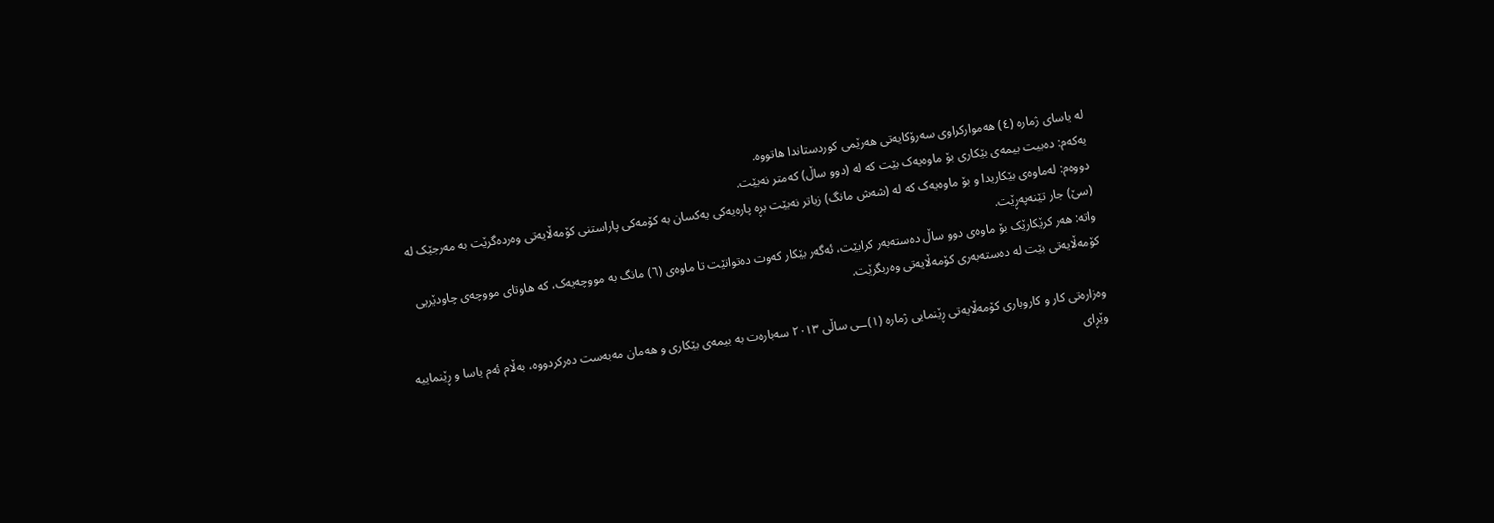لە یاسای ژمارە (٤) هەموارکراوی سەرۆکایەتی هەرێمی کوردستاندا هاتووە.
یەکەم: دەبیت بیمەی بێکاری بۆ ماوەیەک بێت کە لە (دوو ساڵ) کەمتر نەبێت.
دووەم: لەماوەی بێکاریدا و بۆ ماوەیەک کە لە (شەش مانگ) زیاتر نەبێت بڕە پارەیەکی یەکسان بە کۆمەکی پاراستنی کۆمەڵایەتی وەردەگرێت بە مەرجێک لە (سێ) جار تێنەپەڕێت.
واتە: هەر کرێکارێک بۆ ماوەی دوو ساڵ دەستەبەر کرابێت، ئەگەر بێکار کەوت دەتوانێت تا ماوەی (٦) مانگ بە مووچەیەک، کە هاوتای مووچەی چاودێریی کۆمەڵایەتی بێت لە دەستەبەری کۆمەڵایەتی وەربگرێت.

وەزارەتی کار و کاروباری کۆمەڵایەتی ڕێنمایی ژمارە (١)ــی ساڵی ٢٠١٣ سەبارەت بە بیمەی بێکاری و هەمان مەبەست دەرکردووە، بەڵام ئەم یاسا و ڕێنماییە وێڕای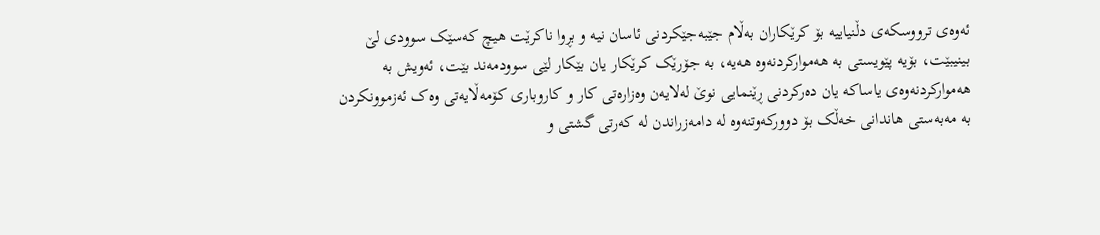ئەوەی ترووسکەی دڵنیاییە بۆ کرێکاران بەڵام جێبەجێکردنی ئاسان نیە و بڕوا ناکرێت هیچ کەسێک سوودی لێ بینیبێت، بۆیە پێویستی بە هەموارکردنەوە هەیە، بە جۆرێک کرێکار یان بێکار لێی سوودمەند بێت، ئەویش بە هەموارکردنەوەی یاساکە یان دەرکردنی ڕێنمایی نوێ لەلایەن وەزارەتی کار و کاروباری کۆمەڵایەتی وەک ئەزموونکردن بە مەبەستی هاندانی خەڵک بۆ دوورکەوتنەوە لە دامەزراندن لە کەرتی گشتی و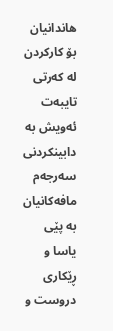هاندانیان بۆ کارکردن لە کەرتی تایبەت ئەویش بە دابینکردنی سەرجەم مافەکانیان بە پێی یاسا و ڕێکاری دروست و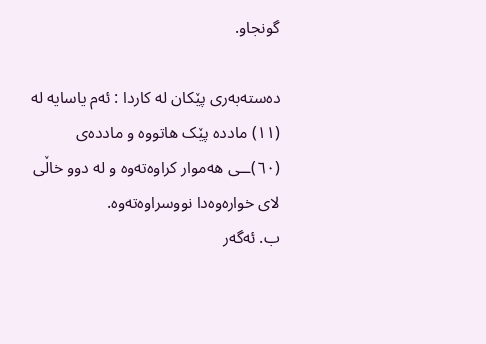گونجاو.

دەستەبەری پێکان لە کاردا : ئەم یاسایە لە (١١) ماددە پێک هاتووە و ماددەی (٦٠)ــی هەموار کراوەتەوە و لە دوو خاڵی لای خوارەوەدا نووسراوەتەوە.
ب. ئەگەر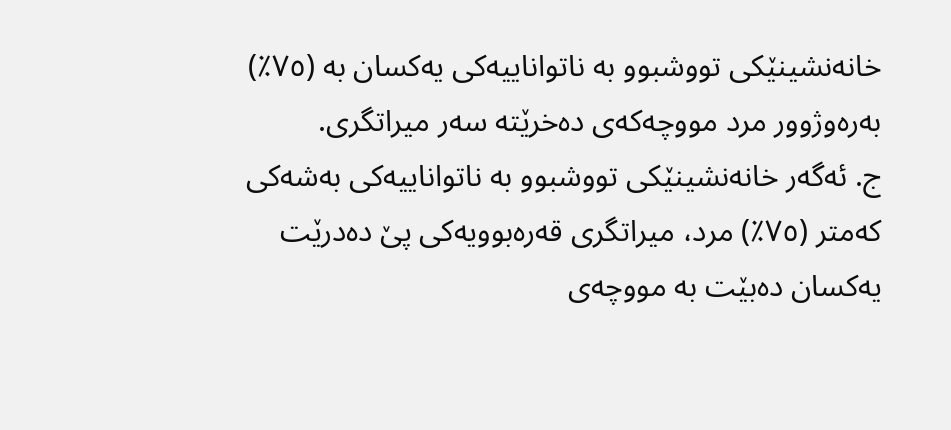خانەنشینێکی تووشبوو بە ناتواناییەکی یەکسان بە (٧٥٪) بەرەوژوور مرد مووچەکەی دەخرێتە سەر میراتگری.
ج. ئەگەر خانەنشینێکی تووشبوو بە ناتواناییەکی بەشەکی کەمتر (٧٥٪) مرد، میراتگری قەرەبوویەکی پێ دەدرێت یەکسان دەبێت بە مووچەی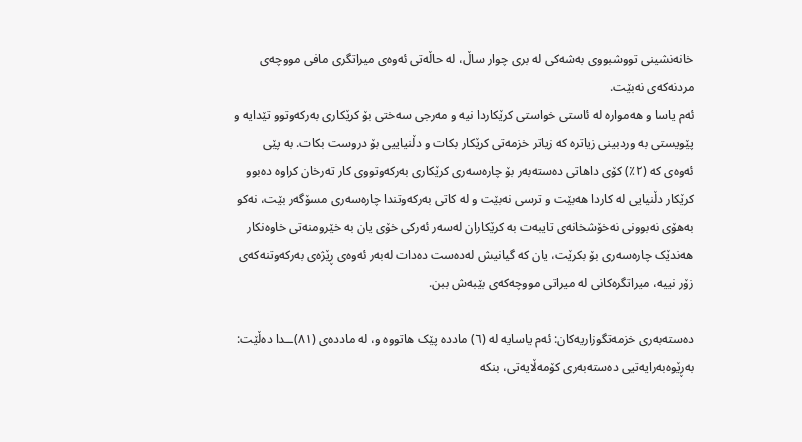خانەنشینی تووشبووی بەشەکی لە بری چوار ساڵ، لە حاڵەتی ئەوەی میراتگری مافی مووچەی مردنەکەی نەبێت.
ئەم یاسا و هەموارە لە ئاستی خواستی کرێکاردا نیە و مەرجی سەختی بۆ کرێکاری بەرکەوتوو تێدایە و پێویستی بە وردبینی زیاترە کە زیاتر خزمەتی کرێکار بکات و دڵنیاییی بۆ دروست بکات. بە پێی ئەوەی کە (٢٪) کۆی داهاتی دەستەبەر بۆ چارەسەری کرێکاری بەرکەوتووی کار تەرخان کراوە دەبوو کرێکار دڵنیایی لە کاردا هەبێت و ترسی نەبێت و لە کاتی بەرکەوتندا چارەسەری مسۆگەر بێت، نەکو بەهۆی نەبوونی نەخۆشخانەی تایبەت بە کرێکاران لەسەر ئەرکی خۆی یان بە خێرومنەتی خاوەنکار هەندێک چارەسەری بۆ بکرێت، یان کە گیانیش لەدەست دەدات لەبەر ئەوەی ڕێژەی بەرکەوتنەکەی زۆر نییە، میراتگرەکانی لە میراتی مووچەکەی بێبەش ببن.

دەستەبەری خزمەتگوزاریەکان: ئەم یاسایە لە (٦) ماددە پێک هاتووە و، لە ماددەی (٨١)ــدا دەڵێت:
بەڕێوەبەرایەتیی دەستەبەری کۆمەڵایەتی، بنکە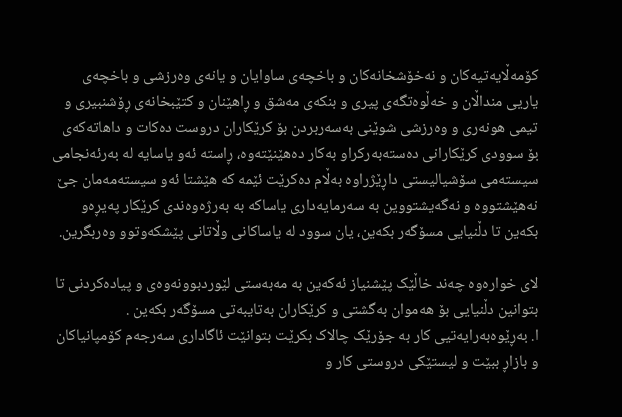کۆمەڵایەتیەکان و نەخۆشخانەکان و باخچەی ساوایان و یانەی وەرزشی و باخچەی یاریی منداڵان و خەڵوەتگەی پیری و بنکەی مەشق و ڕاهێنان و کتێبخانەی ڕۆشنبیری و تیمی هونەری و وەرزشی شوێنی بەسەربردن بۆ کرێکاران دروست دەکات و داهاتەکەی بۆ سوودی کرێکارانی دەستەبەرکراو بەکار دەهێنێتەوە، ڕاستە ئەو یاسایە لە بەرئەنجامی سیستەمی سۆشیالیستی داڕێژراوە بەڵام دەکرێت ئێمە کە هێشتا ئەو سیستەمەمان جێ نەهێشتووە و نەگەیشتووین بە سەرمایەداری یاساکە بە بەرژەوەندی کرێکار پەیڕەو بکەین تا دڵنیایی مسۆگەر بکەین، یان سوود لە یاساکانی وڵاتانی پێشکەوتوو وەربگرین.

لای خوارەوە چەند خاڵێک پێشنیاز ئەکەین بە مەبەستی لێوردبوونەوەی و پیادەکردنی تا بتوانین دڵنیایی بۆ هەموان بەگشتی و کرێکاران بەتایبەتی مسۆگەر بکەین .
ا. بەڕێوەبەرایەتیی کار بە جۆرێک چالاک بکرێت بتوانێت ئاگاداری سەرجەم کۆمپانیاکان و بازاڕ ببێت و لیستێکی دروستی کار و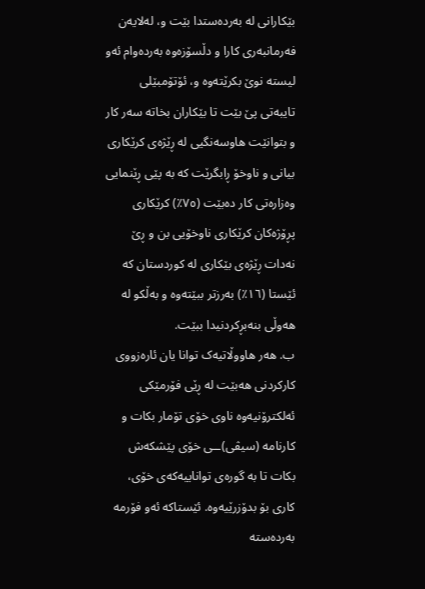بێکارانی لە بەردەستدا بێت و، لەلایەن فەرمانبەری کارا و دڵسۆزەوە بەردەوام ئەو لیستە نوێ بکرێتەوە و، ئۆتۆمبێلی تایبەتی پێ بێت تا بێکاران بخاتە سەر کار و بتوانێت هاوسەنگیی لە ڕێژەی کرێکاری بیانی و ناوخۆ ڕابگرێت کە بە پێی ڕێنمایی وەزارەتی کار دەبێت (٧٥٪) کرێکاری پڕۆژەکان کرێکاری ناوخۆیی بن و ڕێ نەدات ڕێژەی بێکاری لە کوردستان کە ئێستا (١٦٪) بەرزتر ببێتەوە و بەڵکو لە هەوڵی بنەبڕکردنیدا ببێت.
ب. هەر هاووڵاتیەک توانا یان ئارەزووی کارکردنی هەبێت لە ڕێی فۆرمێکی ئەلکترۆنیەوە ناوی خۆی تۆمار بکات و کارنامە (سیڤی)ــی خۆی پێشکەش بکات تا بە گورەی تواناییەکەی خۆی، کاری بۆ بدۆزرێیەوە. ئێستاکە ئەو فۆرمە بەردەستە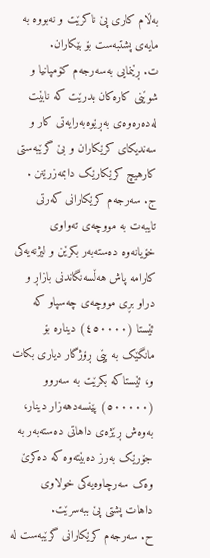بەڵام کاری پێ ناکرێت و نەبووە بە مایەی پشتبەست بۆ بێکاران.
ت. ڕێنمایی بەسەرجەم کۆمپانیا و شوێنی کارەکان بدرێت کە نابێت لەدەرەوەی بەڕێوەبەرایەتی کار و سەندیکای کرێکاران و بێ گرێبەستی کارهیچ کرێکارێک دابمەزرێنن .
ج. سەرجەم کرێکارانی کەرتی تایبەت بە مووچەی تەواوی خۆیانەوە دەستەبەر بکرێن و لیژنەیەکی کارامە پاش هەڵسەنگاندنی بازاڕ و دراو بڕی مووچەی چەسپاو کە ئێستا (٤٥٠٠٠٠) دینارە بۆ مانگێک بە پێی ڕۆژگار دیاری بکات و، ئێستاکە بکرێت بە سەروو (٥٠٠٠٠٠) پێنسەدهەزار دینار، بەوەش ڕێژەی داهاتی دەستەبەر بە جۆرێک بەرز دەبێتەوە کە دەکرێ وەک سەرچاوەیەکی خولاوی داهات پشتی پێ ببەسرێت.
ح. سەرجەم کرێکارانی گرێبەست لە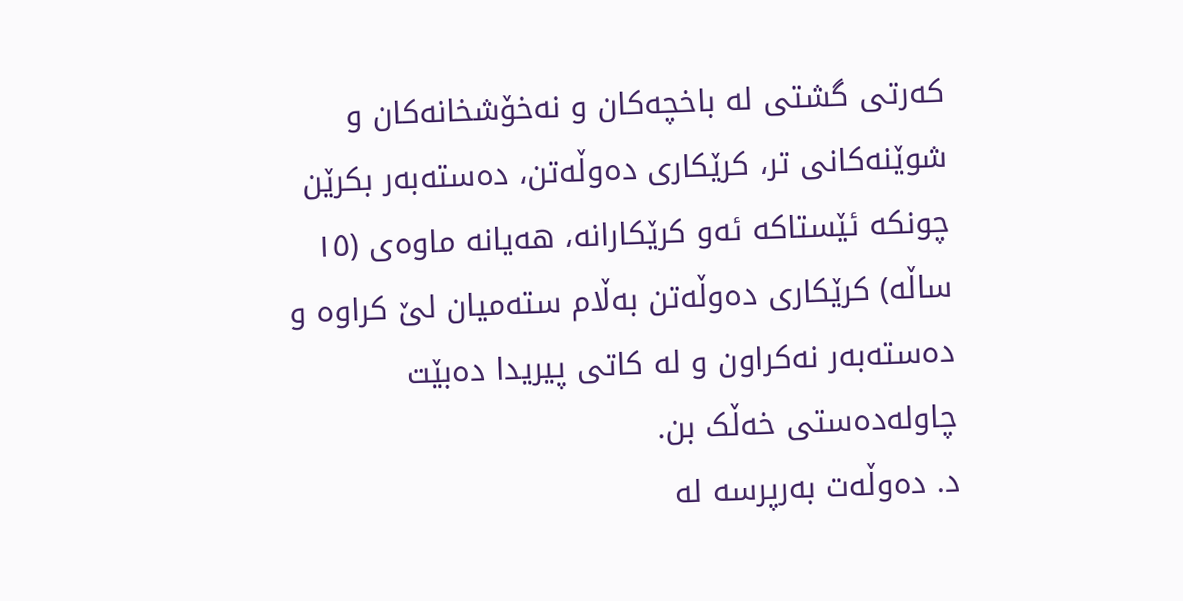کەرتی گشتی لە باخچەکان و نەخۆشخانەکان و شوێنەکانی تر، کرێکاری دەوڵەتن، دەستەبەر بکرێن چونکە ئێستاکە ئەو کرێکارانە، هەیانە ماوەی (١٥ ساڵە) کرێکاری دەوڵەتن بەڵام ستەمیان لێ کراوە و دەستەبەر نەکراون و لە کاتی پیریدا دەبێت چاولەدەستی خەڵک بن.
د. دەوڵەت بەرپرسە لە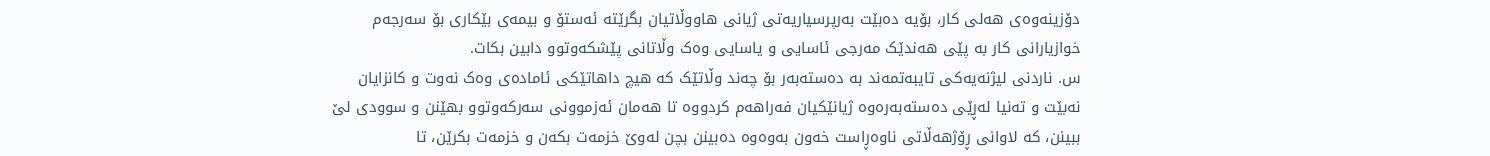دۆزینەوەی هەلی کار، بۆیە دەبێت بەرپرسیاریەتی ژیانی هاووڵاتیان بگرێتە ئەستۆ و بیمەی بێکاری بۆ سەرجەم خوازیارانی کار بە پێی هەندێک مەرجی ئاسایی و یاسایی وەک وڵاتانی پێشکەوتوو دابین بکات.
س. ناردنی لیژنەیەکی تایبەتمەند بە دەستەبەر بۆ چەند وڵاتێک کە هیچ داهاتێکی ئامادەی وەک نەوت و کانزایان نەبێت و تەنیا لەڕێی دەستەبەرەوە ژیانێکیان فەراهەم کردووە تا هەمان ئەزموونی سەرکەوتوو بهێنن و سوودی لێ ببینن، کە لاوانی ڕۆژهەڵاتی ناوەڕاست خەون بەوەوە دەبینن بچن لەوێ خزمەت بکەن و خزمەت بکرێن، تا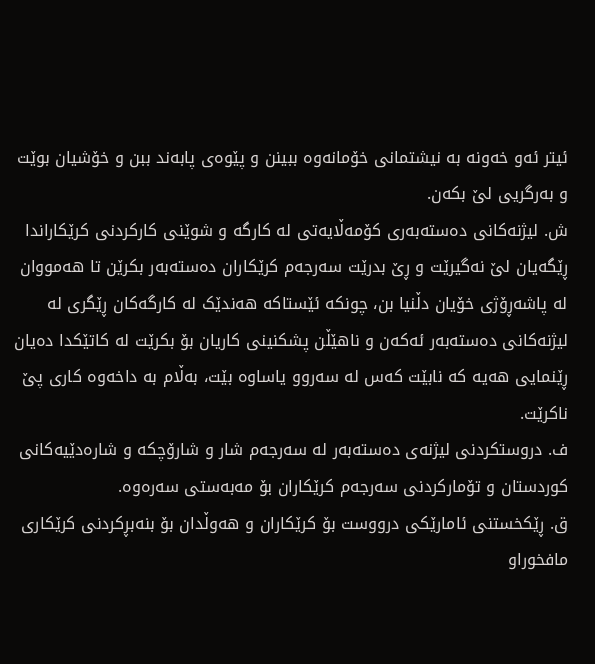ئیتر ئەو خەونە بە نیشتمانی خۆمانەوە ببینن و پێوەی پابەند ببن و خۆشیان بوێت و بەرگریی لێ بکەن.
ش. لیژنەکانی دەستەبەری کۆمەڵایەتی لە کارگە و شوێنی کارکردنی کرێکاراندا ڕێگەیان لێ نەگیرێت و ڕێ بدرێت سەرجەم کرێکاران دەستەبەر بکرێن تا هەمووان لە پاشەڕۆژی خۆیان دڵنیا بن، چونکە ئێستاکە هەندێک لە کارگەکان ڕێگری لە لیژنەکانی دەستەبەر ئەکەن و ناهێڵن پشکنینی کاریان بۆ بکرێت لە کاتێکدا دەیان ڕێنمایی هەیە کە نابێت کەس لە سەروو یاساوە بێت، بەڵام بە داخەوە کاری پێ ناکرێت.
ف. دروستکردنی لیژنەی دەستەبەر لە سەرجەم شار و شارۆچکە و شارەدێیەکانی کوردستان و تۆمارکردنی سەرجەم کرێکاران بۆ مەبەستی سەرەوە.
ق. ڕێکخستنی ئامارێکی درووست بۆ کرێکاران و هەوڵدان بۆ بنەبڕکردنی کرێکاری مافخوراو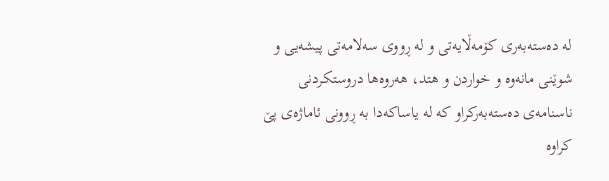لە دەستەبەری کۆمەڵایەتی و لە ڕووی سەلامەتی پیشەیی و شوێنی مانەوە و خواردن و هتد، هەروەها دروستکردنی ناسنامەی دەستەبەرکراو کە لە یاساکەدا بە ڕوونی ئاماژەی پێ کراوە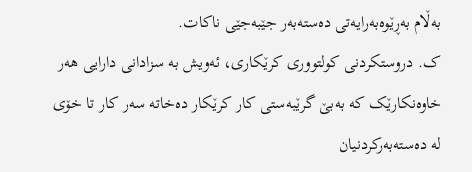بەڵام بەڕێوەبەرایەتی دەستەبەر جێبەجێی ناکات.
ک. دروستکردنی کولتووری کرێکاری، ئەویش بە سزادانی دارایی هەر خاوەنکارێک کە بەبێ گرێبەستی کار کرێکار دەخاتە سەر کار تا خۆی لە دەستەبەرکردنیان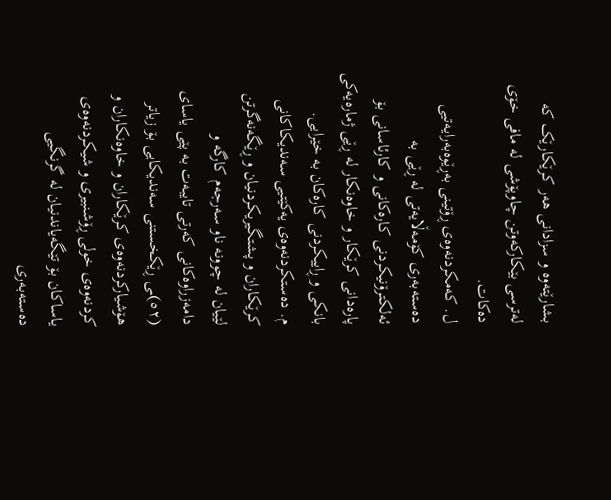بشارێتەوە و سزادانی هەر کرێکارێک کە لەترسی بێکارکەوتن چاوپۆشی لە مافی خۆی دەکات.
ل. کەمکردنەوەی ڕۆتینی بەڕێوەبەرایەتیی دەستەبەری کۆمەڵایەتی لە ڕێی بە ئەلکترۆنیکردنی کارەکانی و کارئاسانی بۆ پارەدانی کرێکار و خاوەنکار لە ڕێی ژمارەیەکی بانکی و ڕاییکردنی کارەکان بە خێرایی.
م. دەستکردنەوەی یەکێتیی سەندیکاکانی کرێکاران و پشتگیریکردنیان و ڕێگەنەگرتن لێیان لە چوونە ناو سەرجەم کارگە و دامەزراوەکانی کەرتی تایبەت بە پێی یاسای (٥٢)ــی ڕێکخستنی سەندیکایی بۆ زیاتر هۆشیارکردنەوەی کرێکاران و خاوەنکاران و کردنەوەی خولی ڕۆشنبیری و شیکردنەوەی یاساکان بۆ تێگەیاندنیان لە گرنگیی دەستەبەری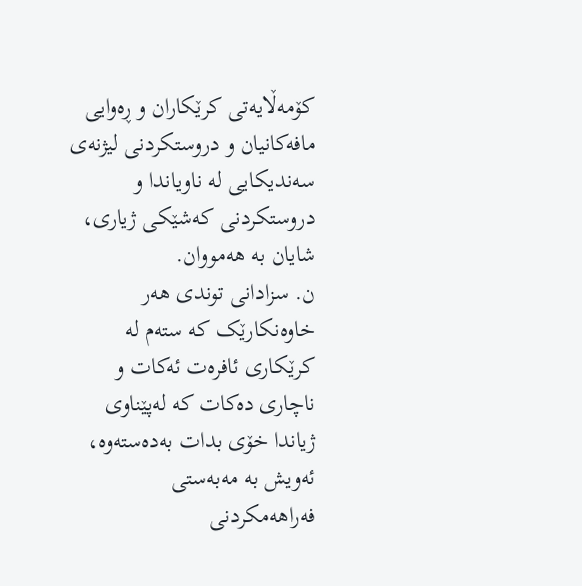کۆمەڵایەتی کرێکاران و ڕەوایی مافەکانیان و دروستکردنی لیژنەی سەندیکایی لە ناویاندا و دروستکردنی کەشێکی ژیاری، شایان بە هەمووان.
ن. سزادانی توندی هەر خاوەنکارێک کە ستەم لە کرێکاری ئافرەت ئەکات و ناچاری دەکات کە لەپێناوی ژیاندا خۆی بدات بەدەستەوە، ئەویش بە مەبەستی فەراهەمکردنی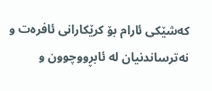کەشێکی ئارام بۆ کرێکارانی ئافرەت و نەترساندنیان لە ئابڕووچوون و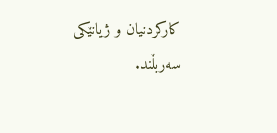کارکردنیان و ژیانێکی سەربڵند.